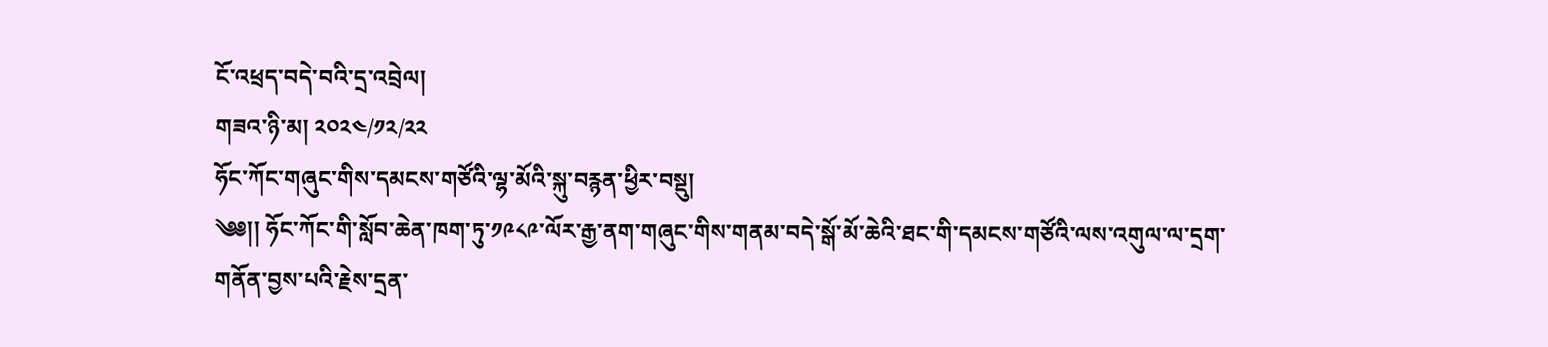ངོ་འཕྲད་བདེ་བའི་དྲ་འབྲེལ།
གཟའ་ཉི་མ། ༢༠༢༤/༡༢/༢༢
ཧོང་ཀོང་གཞུང་གིས་དམངས་གཙོའི་ལྷ་མོའི་སྐུ་བརྙན་ཕྱིར་བསྡུ།
༄༅།། ཧོང་ཀོང་གི་སློབ་ཆེན་ཁག་ཏུ་༡༩༨༩་ལོར་རྒྱ་ནག་གཞུང་གིས་གནམ་བདེ་སྒོ་མོ་ཆེའི་ཐང་གི་དམངས་གཙོའི་ལས་འགུལ་ལ་དྲག་གནོན་བྱས་པའི་རྗེས་དྲན་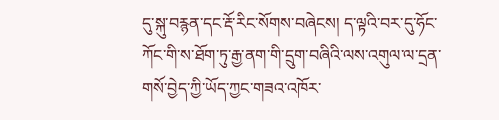དུ་སྐུ་བརྙན་དང་རྡོ་རིང་སོགས་བཞེངས། ད་ལྟའི་བར་དུ་ཧོང་ཀོང་གི་ས་ཐོག་ཏུ་རྒྱ་ནག་གི་དྲུག་བཞིའི་ལས་འགུལ་ལ་དྲན་གསོ་བྱེད་ཀྱི་ཡོད་ཀྱང་གཟའ་འཁོར་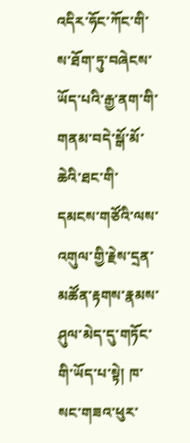འདིར་ཧོང་ཀོང་གི་ས་ཐོག་ཏུ་བཞེངས་ཡོད་པའི་རྒྱ་ནག་གི་གནམ་བདེ་སྒོ་མོ་ཆེའི་ཐང་གི་དམངས་གཙོའི་ལས་འགུལ་གྱི་རྗེས་དྲན་མཚོན་རྟགས་རྣམས་ཤུལ་མེད་དུ་གཏོང་གི་ཡོད་པ་སྟེ། ཁ་སང་གཟའ་ཕུར་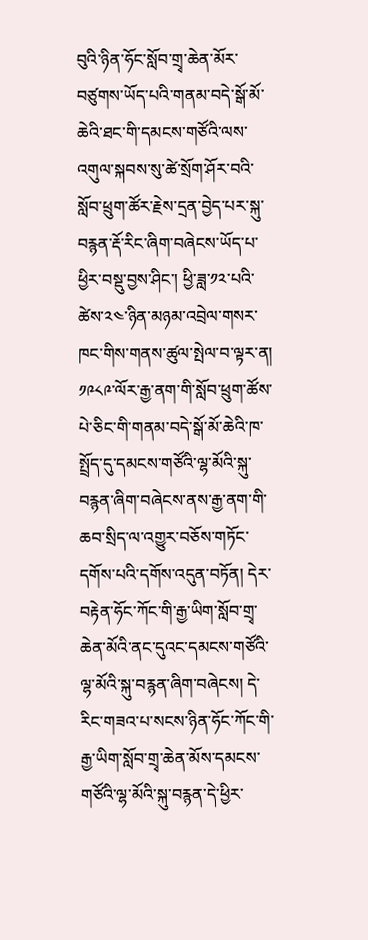བུའི་ཉིན་ཧོང་སློབ་གྲྭ་ཆེན་མོར་བཙུགས་ཡོད་པའི་གནམ་བདེ་སྒོ་མོ་ཆེའི་ཐང་གི་དམངས་གཙོའི་ལས་འགུལ་སྐབས་སུ་ཚེ་སྲོག་ཤོར་བའི་སློབ་ཕྲུག་ཚོར་རྗེས་དྲན་བྱེད་པར་སྐུ་བརྙན་རྡོ་རིང་ཞིག་བཞེངས་ཡོད་པ་ཕྱིར་བསྡུ་བྱས་ཤིང་། ཕྱི་ཟླ་༡༢་པའི་ཚེས་༢༤་ཉིན་མཉམ་འབྲེལ་གསར་ཁང་གིས་གནས་ཚུལ་སྤེལ་བ་ལྟར་ན། ༡༩༨༩་ལོར་རྒྱ་ནག་གི་སློབ་ཕྲུག་ཚོས་པེ་ཅིང་གི་གནམ་བདེ་སྒོ་མོ་ཆེའི་ཁ་སྤྲོད་དུ་དམངས་གཙོའི་ལྷ་མོའི་སྐུ་བརྙན་ཞིག་བཞེངས་ནས་རྒྱ་ནག་གི་ཆབ་སྲིད་ལ་འགྱུར་བཅོས་གཏོང་དགོས་པའི་དགོས་འདུན་བཏོན། དེར་བརྟེན་ཧོང་ཀོང་གི་རྒྱ་ཡིག་སློབ་གྲྭ་ཆེན་མོའི་ནང་དུའང་དམངས་གཙོའི་ལྷ་མོའི་སྐུ་བརྙན་ཞིག་བཞེངས། དེ་རིང་གཟའ་པ་སངས་ཉིན་ཧོང་ཀོང་གི་རྒྱ་ཡིག་སློབ་གྲྭ་ཆེན་མོས་དམངས་གཙོའི་ལྷ་མོའི་སྐུ་བརྙན་དེ་ཕྱིར་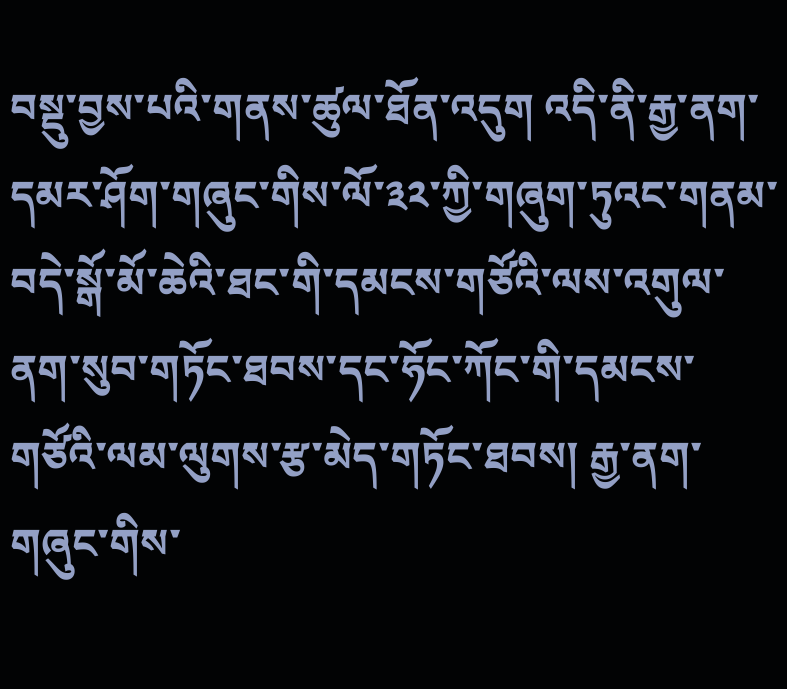བསྡུ་བྱས་པའི་གནས་ཚུལ་ཐོན་འདུག འདི་ནི་རྒྱ་ནག་དམར་ཤོག་གཞུང་གིས་ལོ་༣༢་ཀྱི་གཞུག་ཏུའང་གནམ་བདེ་སྒོ་མོ་ཆེའི་ཐང་གི་དམངས་གཙོའི་ལས་འགུལ་ནག་སུབ་གཏོང་ཐབས་དང་ཧོང་ཀོང་གི་དམངས་གཙོའི་ལམ་ལུགས་རྩ་མེད་གཏོང་ཐབས། རྒྱ་ནག་གཞུང་གིས་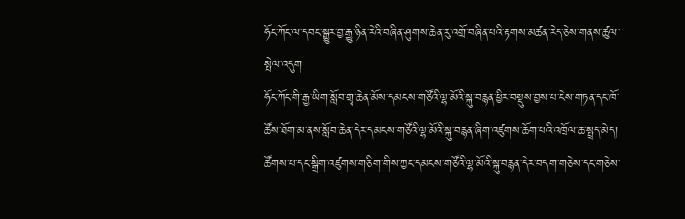ཧོང་ཀོང་ལ་དབང་སྒྱུར་བྱ་རྒྱུ་ཉིན་རེའི་བཞིན་ཤུགས་ཆེན་རུ་འགྲོ་བཞིན་པའི་རྟགས་མཚན་རེད་ཅེས་གནས་ཚུལ་སྤེལ་འདུག
ཧོང་ཀོང་གི་རྒྱ་ཡིག་སློབ་གྲྭ་ཆེན་མོས་དམངས་གཙོའི་ལྷ་མོའི་སྐུ་བརྙན་ཕྱིར་བསྡུས་བྱས་པ་ངེས་གཏན་དང་ཁོ་ཚོས་ཐོག་མ་ནས་སློབ་ཆེན་དེར་དམངས་གཙོའི་ལྷ་མོའི་སྐུ་བརྙན་ཞིག་འཛུགས་ཆོག་པའི་འཁྲོལ་ཆ་སྤྲད་མེད། ཚོགས་པ་དང་སྒྲིག་འཛུགས་གཅིག་གིས་ཀྱང་དམངས་གཙོའི་ལྷ་མོའི་སྐུ་བརྙན་དེར་བདག་གཅེས་དང་གཅེས་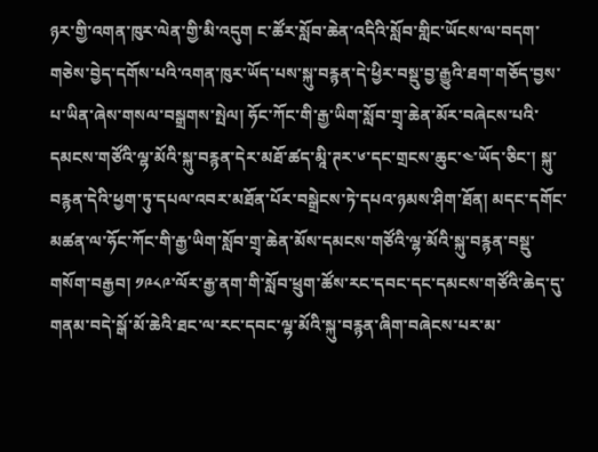ཉར་གྱི་འགན་ཁུར་ལེན་གྱི་མི་འདུག ང་ཚོར་སློབ་ཆེན་འདིའི་སློབ་གླིང་ཡོངས་ལ་བདག་གཅེས་བྱེད་དགོས་པའི་འགན་ཁུར་ཡོད་པས་སྐུ་བརྙན་དེ་ཕྱིར་བསྡུ་བྱ་རྒྱུའི་ཐག་གཅོད་བྱས་པ་ཡིན་ཞེས་གསལ་བསྒྲགས་སྤེལ། ཧོང་ཀོང་གི་རྒྱ་ཡིག་སློབ་གྲྭ་ཆེན་མོར་བཞེངས་པའི་དམངས་གཙོའི་ལྷ་མོའི་སྐུ་བརྙན་དེར་མཐོ་ཚད་མཱི་ཊར་༦་དང་གྲངས་ཆུང་༤་ཡོད་ཅིང་། སྐུ་བརྙན་དེའི་ཕྱག་ཏུ་དཔལ་འབར་མཐོན་པོར་བསྒྲེངས་ཏེ་དཔའ་ཉམས་ཤིག་ཐོན། མདང་དགོང་མཚན་ལ་ཧོང་ཀོང་གི་རྒྱ་ཡིག་སློབ་གྲྭ་ཆེན་མོས་དམངས་གཙོའི་ལྷ་མོའི་སྐུ་བརྙན་བསྡུ་གསོག་བརྒྱབ། ༡༩༨༩་ལོར་རྒྱ་ནག་གི་སློབ་ཕྲུག་ཚོས་རང་དབང་དང་དམངས་གཙོའི་ཆེད་དུ་གནམ་བདེ་སྒོ་མོ་ཆེའི་ཐང་ལ་རང་དབང་ལྷ་མོའི་སྐུ་བརྙན་ཞིག་བཞེངས་པར་མ་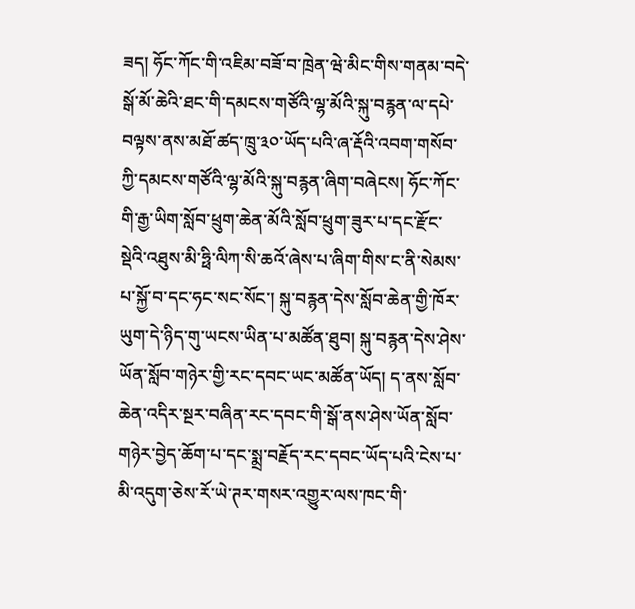ཟད། ཧོང་ཀོང་གི་འཇིམ་བཟོ་བ་ཁྲེན་ཝེ་མིང་གིས་གནམ་བདེ་སྒོ་མོ་ཆེའི་ཐང་གི་དམངས་གཙོའི་ལྷ་མོའི་སྐུ་བརྙན་ལ་དཔེ་བལྟས་ནས་མཐོ་ཚད་ཁྲུ་༣༠་ཡོད་པའི་ཞ་རྡོའི་འབག་གསོབ་ཀྱི་དམངས་གཙོའི་ལྷ་མོའི་སྐུ་བརྙན་ཞིག་བཞེངས། ཧོང་ཀོང་གི་རྒྱ་ཡིག་སློབ་ཕྲུག་ཆེན་མོའི་སློབ་ཕྲུག་ཟུར་པ་དང་རྫོང་སྡེའི་འཐུས་མི་ཧྥི་ལིཀ་སི་ཆའོ་ཞེས་པ་ཞིག་གིས་ང་ནི་སེམས་པ་སྐྱོ་བ་དང་ཧང་སང་སོང་། སྐུ་བརྙན་དེས་སློབ་ཆེན་གྱི་ཁོར་ཡུག་དེ་ཉིད་གུ་ཡངས་ཡིན་པ་མཚོན་ཐུབ། སྐུ་བརྙན་དེས་ཤེས་ཡོན་སློབ་གཉེར་གྱི་རང་དབང་ཡང་མཚོན་ཡོད། ད་ནས་སློབ་ཆེན་འདིར་སྔར་བཞིན་རང་དབང་གི་སྒོ་ནས་ཤེས་ཡོན་སློབ་གཉེར་བྱེད་ཆོག་པ་དང་སྨྲ་བརྗོད་རང་དབང་ཡོད་པའི་ངེས་པ་མི་འདུག་ཅེས་རོ་ཡེ་ཊར་གསར་འགྱུར་ལས་ཁང་གི་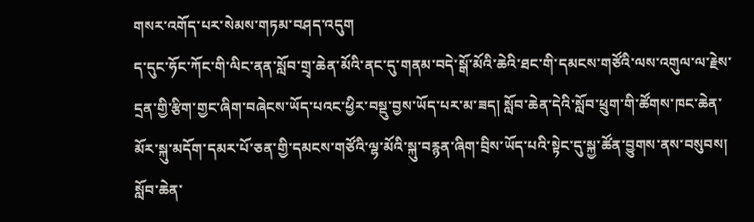གསར་འགོད་པར་སེམས་གཏམ་བཤད་འདུག
ད་དུང་ཧོང་ཀོང་གི་ལིང་ནན་སློབ་གྲྭ་ཆེན་མོའི་ནང་དུ་གནམ་བདེ་སྒོ་མོའི་ཆེའི་ཐང་གི་དམངས་གཙོའི་ལས་འགུལ་ལ་རྗེས་དྲན་གྱི་རྩིག་གྱང་ཞིག་བཞེངས་ཡོད་པའང་ཕྱིར་བསྡུ་བྱས་ཡོད་པར་མ་ཟད། སློབ་ཆེན་དེའི་སློབ་ཕྲུག་གི་ཚོགས་ཁང་ཆེན་མོར་སྐུ་མདོག་དམར་པོ་ཅན་གྱི་དམངས་གཙོའི་ལྷ་མོའི་སྐུ་བརྙན་ཞིག་བྲིས་ཡོད་པའི་སྟེང་དུ་སྐྱ་ཚོན་བྱུགས་ནས་བསུབས། སློབ་ཆེན་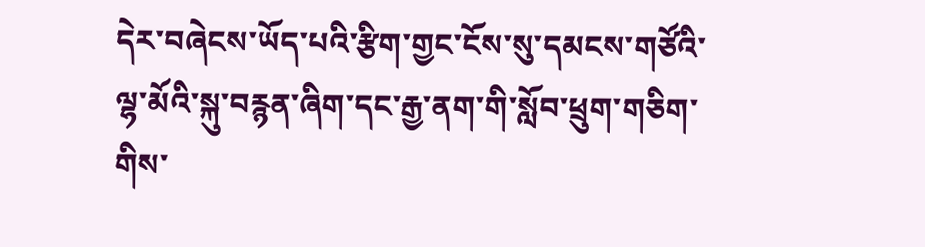དེར་བཞེངས་ཡོད་པའི་རྩིག་གྱང་ངོས་སུ་དམངས་གཙོའི་ལྷ་མོའི་སྐུ་བརྙན་ཞིག་དང་རྒྱ་ནག་གི་སློབ་ཕྲུག་གཅིག་གིས་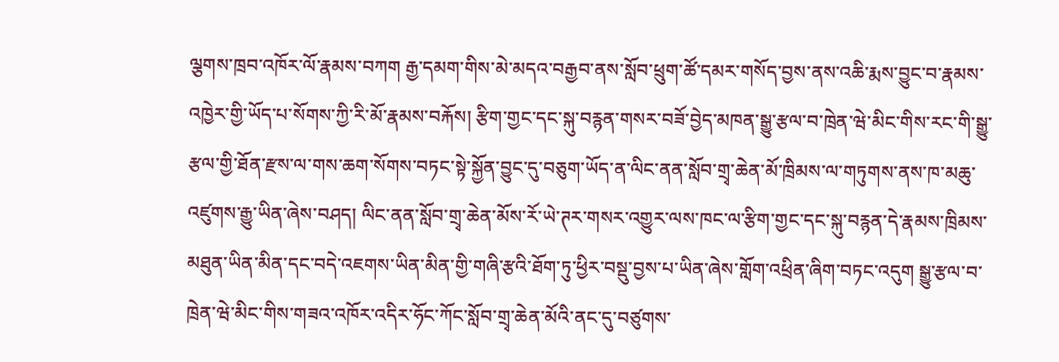ལྕགས་ཁྲབ་འཁོར་ལོ་རྣམས་བཀག རྒྱ་དམག་གིས་མེ་མདའ་བརྒྱབ་ནས་སློབ་ཕྲུག་ཚོ་དམར་གསོད་བྱས་ནས་འཆི་རྨས་བྱུང་བ་རྣམས་འཁྱེར་གྱི་ཡོད་པ་སོགས་ཀྱི་རི་མོ་རྣམས་བརྐོས། རྩིག་གྱང་དང་སྐུ་བརྙན་གསར་བཟོ་བྱེད་མཁན་སྒྱུ་རྩལ་བ་ཁྲེན་ཝེ་མིང་གིས་རང་གི་སྒྱུ་རྩལ་གྱི་ཐོན་རྫས་ལ་གས་ཆག་སོགས་བཏང་སྟེ་སྐྱོན་བྱུང་དུ་བཅུག་ཡོད་ན་ལིང་ནན་སློབ་གྲྭ་ཆེན་མོ་ཁྲིམས་ལ་གཏུགས་ནས་ཁ་མཆུ་འཛུགས་རྒྱུ་ཡིན་ཞེས་བཤད། ལིང་ནན་སློབ་གྲྭ་ཆེན་མོས་རོ་ཡེ་ཊར་གསར་འགྱུར་ལས་ཁང་ལ་རྩིག་གྱང་དང་སྐུ་བརྙན་དེ་རྣམས་ཁྲིམས་མཐུན་ཡིན་མིན་དང་བདེ་འཇགས་ཡིན་མིན་གྱི་གཞི་རྩའི་ཐོག་ཏུ་ཕྱིར་བསྡུ་བྱས་པ་ཡིན་ཞེས་གློག་འཕྲིན་ཞིག་བཏང་འདུག སྒྱུ་རྩལ་བ་ཁྲེན་ཝེ་མིང་གིས་གཟའ་འཁོར་འདིར་ཧོང་ཀོང་སློབ་གྲྭ་ཆེན་མོའི་ནང་དུ་བཙུགས་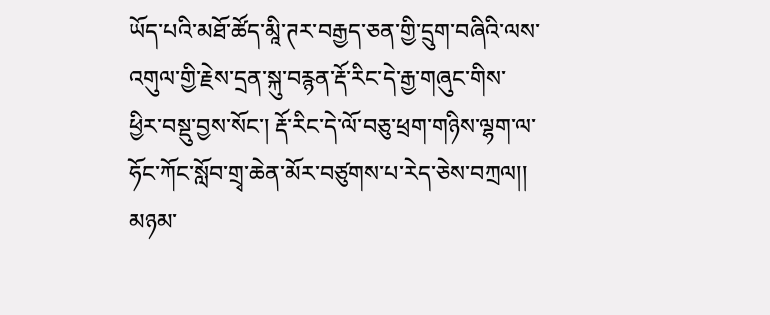ཡོད་པའི་མཐོ་ཚོད་མཱི་ཊར་བརྒྱད་ཅན་གྱི་དྲུག་བཞིའི་ལས་འགུལ་གྱི་རྗེས་དྲན་སྐུ་བརྙན་རྡོ་རིང་དེ་རྒྱ་གཞུང་གིས་ཕྱིར་བསྡུ་བྱས་སོང་། རྡོ་རིང་དེ་ལོ་བཅུ་ཕྲག་གཉིས་ལྷག་ལ་ཧོང་ཀོང་སློབ་གྲྭ་ཆེན་མོར་བཙུགས་པ་རེད་ཅེས་བཀྲལ།།
མཉམ་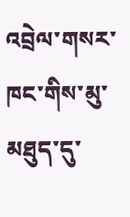འབྲེལ་གསར་ཁང་གིས་མུ་མཐུད་དུ་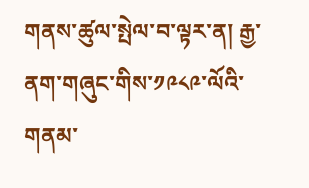གནས་ཚུལ་སྤེལ་བ་ལྟར་ན། རྒྱ་ནག་གཞུང་གིས་༡༩༨༩་ལོའི་གནམ་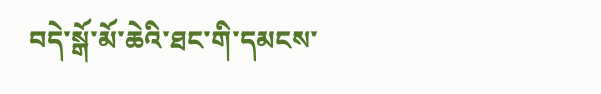བདེ་སྒོ་མོ་ཆེའི་ཐང་གི་དམངས་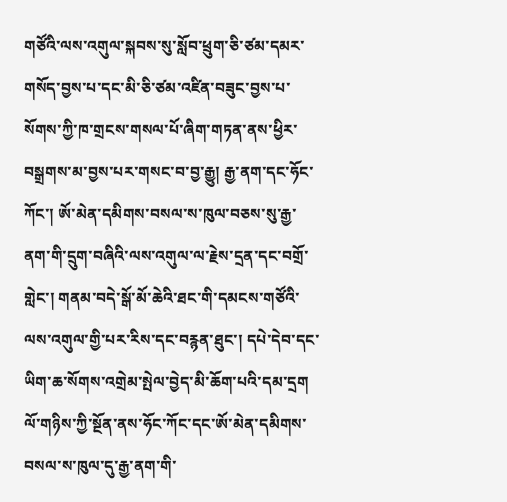གཙོའི་ལས་འགུལ་སྐབས་སུ་སློབ་ཕྲུག་ཅི་ཙམ་དམར་གསོད་བྱས་པ་དང་མི་ཅི་ཙམ་འཛིན་བཟུང་བྱས་པ་སོགས་ཀྱི་ཁ་གྲངས་གསལ་པོ་ཞིག་གཏན་ནས་ཕྱིར་བསྒྲགས་མ་བྱས་པར་གསང་བ་བྱ་རྒྱུ། རྒྱ་ནག་དང་ཧོང་ཀོང་། ཨོ་མེན་དམིགས་བསལ་ས་ཁུལ་བཅས་སུ་རྒྱ་ནག་གི་དྲུག་བཞིའི་ལས་འགུལ་ལ་རྗེས་དྲན་དང་བགྲོ་གླེང་། གནམ་བདེ་སྒོ་མོ་ཆེའི་ཐང་གི་དམངས་གཙོའི་ལས་འགུལ་གྱི་པར་རིས་དང་བརྙན་ཐུང་། དཔེ་དེབ་དང་ཡིག་ཆ་སོགས་འགྲེམ་སྤེལ་བྱེད་མི་ཆོག་པའི་དམ་དྲག ལོ་གཉིས་ཀྱི་སྔོན་ནས་ཧོང་ཀོང་དང་ཨོ་མེན་དམིགས་བསལ་ས་ཁུལ་དུ་རྒྱ་ནག་གི་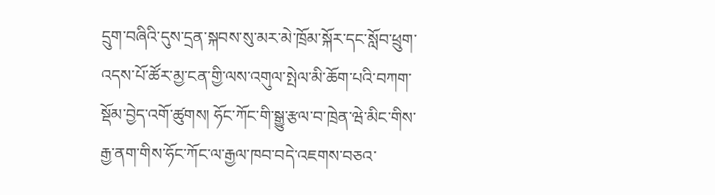དྲུག་བཞིའི་དུས་དྲན་སྐབས་སུ་མར་མེ་ཁྲོམ་སྐོར་དང་སློབ་ཕྲུག་འདས་པོ་ཚོར་མྱ་ངན་གྱི་ལས་འགུལ་སྤེལ་མི་ཆོག་པའི་བཀག་སྡོམ་བྱེད་འགོ་ཚུགས། ཧོང་ཀོང་གི་སྒྱུ་རྩལ་བ་ཁྲེན་ཝེ་མིང་གིས་རྒྱ་ནག་གིས་ཧོང་ཀོང་ལ་རྒྱལ་ཁབ་བདེ་འཇགས་བཅའ་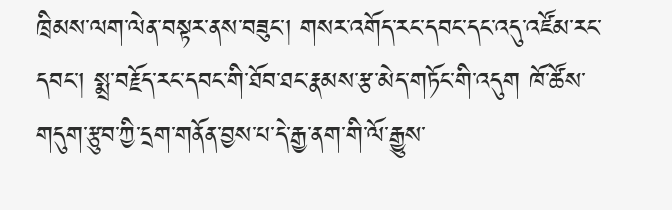ཁྲིམས་ལག་ལེན་བསྟར་ནས་བཟུང་། གསར་འགོད་རང་དབང་དང་འདུ་འཛོམ་རང་དབང་། སྨྲ་བརྗོད་རང་དབང་གི་ཐོབ་ཐང་རྣམས་རྩ་མེད་གཏོང་གི་འདུག ཁོ་ཚོས་གདུག་རྩུབ་ཀྱི་དྲག་གནོན་བྱས་པ་དེ་རྒྱ་ནག་གི་ལོ་རྒྱུས་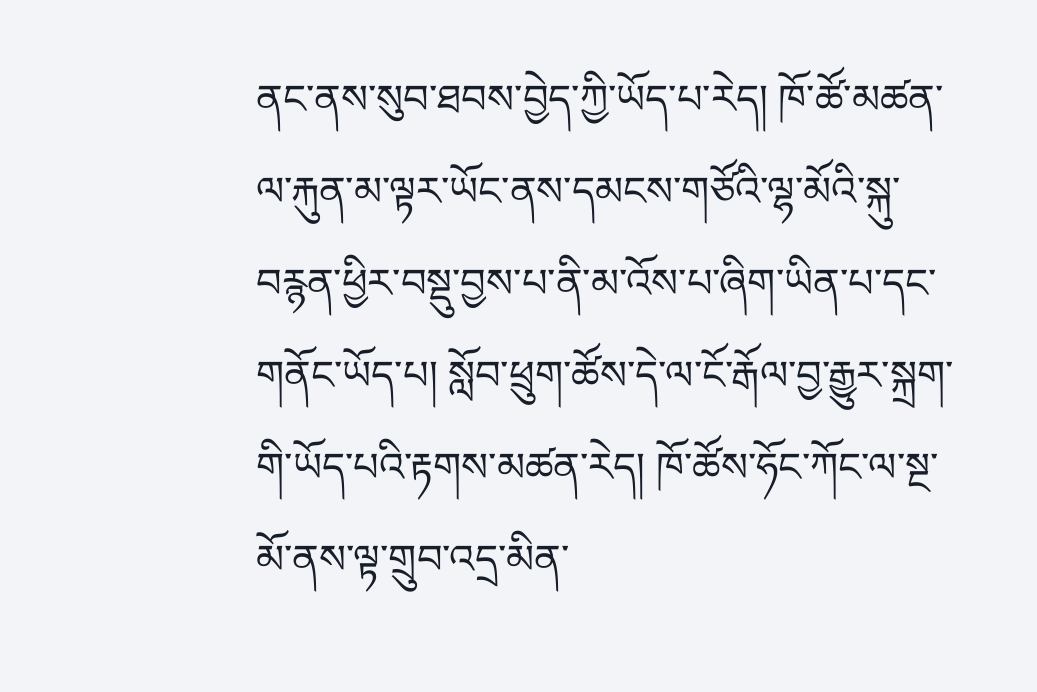ནང་ནས་སུབ་ཐབས་བྱེད་ཀྱི་ཡོད་པ་རེད། ཁོ་ཚོ་མཚན་ལ་རྐུན་མ་ལྟར་ཡོང་ནས་དམངས་གཙོའི་ལྷ་མོའི་སྐུ་བརྙན་ཕྱིར་བསྡུ་བྱས་པ་ནི་མ་འོས་པ་ཞིག་ཡིན་པ་དང་གནོང་ཡོད་པ། སློབ་ཕྲུག་ཚོས་དེ་ལ་ངོ་རྒོལ་བྱ་རྒྱུར་སྐྲག་གི་ཡོད་པའི་རྟགས་མཚན་རེད། ཁོ་ཚོས་ཧོང་ཀོང་ལ་སྔ་མོ་ནས་ལྟ་གྲུབ་འདྲ་མིན་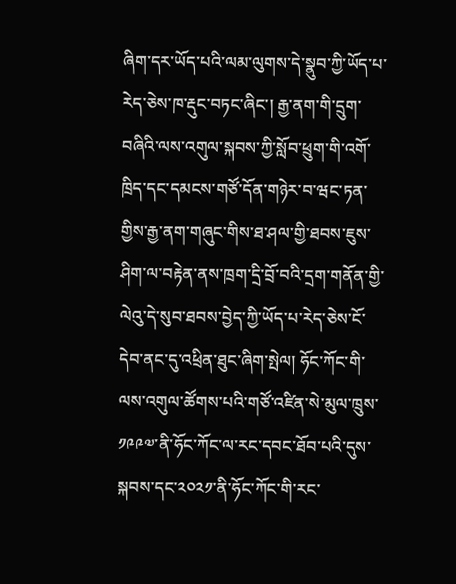ཞིག་དར་ཡོད་པའི་ལམ་ལུགས་དེ་སྣུབ་ཀྱི་ཡོད་པ་རེད་ཅེས་ཁ་རྡུང་བཏང་ཞིང་། རྒྱ་ནག་གི་དྲུག་བཞིའི་ལས་འགུལ་སྐབས་ཀྱི་སློབ་ཕྲུག་གི་འགོ་ཁྲིད་དང་དམངས་གཙོ་དོན་གཉེར་བ་ཝང་ཏན་གྱིས་རྒྱ་ནག་གཞུང་གིས་ཐ་ཤལ་གྱི་ཐབས་ཇུས་ཤིག་ལ་བརྟེན་ནས་ཁྲག་དྲི་བྲོ་བའི་དྲག་གནོན་གྱི་ལེའུ་དེ་སུབ་ཐབས་བྱེད་ཀྱི་ཡོད་པ་རེད་ཅེས་ངོ་དེབ་ནང་དུ་འཕྲིན་ཐུང་ཞིག་སྤེལ། ཧོང་ཀོང་གི་ལས་འགུལ་ཚོགས་པའི་གཙོ་འཛིན་སེ་མུལ་ཁྲུས་༡༩༩༧་ནི་ཧོང་ཀོང་ལ་རང་དབང་ཐོབ་པའི་དུས་སྐབས་དང་༢༠༢༡་ནི་ཧོང་ཀོང་གི་རང་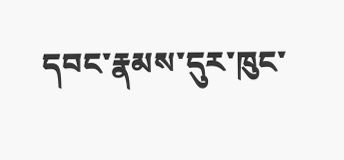དབང་རྣམས་དུར་ཁུང་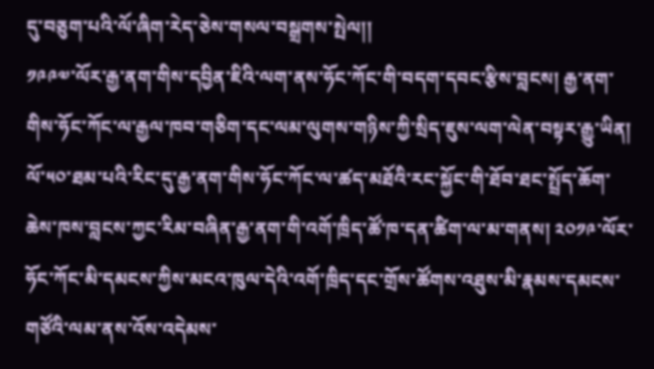དུ་བཅུག་པའི་ལོ་ཞིག་རེད་ཅེས་གསལ་བསྒྲགས་སྤེལ།།
༡༩༩༧་ལོར་རྒྱ་ནག་གིས་དབྱིན་ཇིའི་ལག་ནས་ཧོང་ཀོང་གི་བདག་དབང་རྩིས་བླངས། རྒྱ་ནག་གིས་ཧོང་ཀོང་ལ་རྒྱལ་ཁབ་གཅིག་དང་ལམ་ལུགས་གཉིས་ཀྱི་སྲིད་ཇུས་ལག་ལེན་བསྟར་རྒྱུ་ཡིན། ལོ་༥༠་ཐམ་པའི་རིང་དུ་རྒྱ་ནག་གིས་ཧོང་ཀོང་ལ་ཚད་མཐོའི་རང་སྐྱོང་གི་ཐོབ་ཐང་སྤྲོད་ཆོག་ཆེས་ཁས་བླངས་ཀྱང་རིམ་བཞིན་རྒྱ་ནག་གི་འགོ་ཁྲིད་ཚོ་ཁ་དན་ཚིག་ལ་མ་གནས། ༢༠༡༩་ལོར་ཧོང་ཀོང་མི་དམངས་ཀྱིས་མངའ་ཁུལ་དེའི་འགོ་ཁྲིད་དང་གྲོས་ཚོགས་འཐུས་མི་རྣམས་དམངས་གཙོའི་ལམ་ནས་འོས་འདེམས་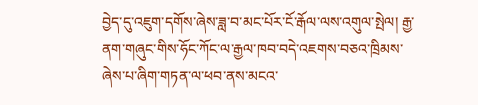བྱེད་དུ་འཇུག་དགོས་ཞེས་ཟླ་བ་མང་པོར་ངོ་རྒོལ་ལས་འགུལ་སྤེལ། རྒྱ་ནག་གཞུང་གིས་ཧོང་ཀོང་ལ་རྒྱལ་ཁབ་བདེ་འཇགས་བཅའ་ཁྲིམས་ཞེས་པ་ཞིག་གཏན་ལ་ཕབ་ནས་མངའ་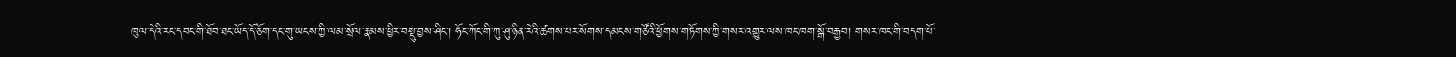ཁུལ་དེའི་རང་དབང་གི་ཐོབ་ཐང་ཡོད་དོ་ཅོག་དང་གུ་ཡངས་ཀྱི་ལམ་སྲོལ་རྣམས་ཕྱིར་བསྡུ་བྱས་ཤིང་། ཧོང་ཀོང་གི་ཀུ་ཤུ་ཉིན་རེའི་ཚགས་པར་སོགས་དམངས་གཙོའི་ཕྱོགས་གཏོགས་ཀྱི་གསར་འགྱུར་ལས་ཁང་ཁག་སྒོ་བརྒྱབ། གསར་ཁང་གི་བདག་པོ་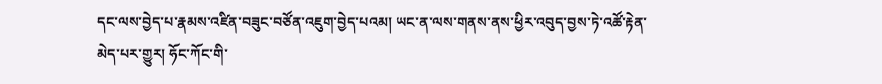དང་ལས་བྱེད་པ་རྣམས་འཛིན་བཟུང་བཙོན་འཇུག་བྱེད་པའམ། ཡང་ན་ལས་གནས་ནས་ཕྱིར་འབུད་བྱས་ཏེ་འཚོ་རྟེན་མེད་པར་གྱུར། ཧོང་ཀོང་གི་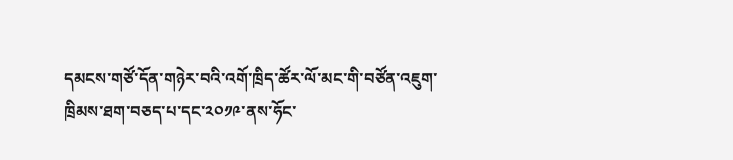དམངས་གཙོ་དོན་གཉེར་བའི་འགོ་ཁྲིད་ཚོར་ལོ་མང་གི་བཙོན་འཇུག་ཁྲིམས་ཐག་བཅད་པ་དང་༢༠༡༩་ནས་ཧོང་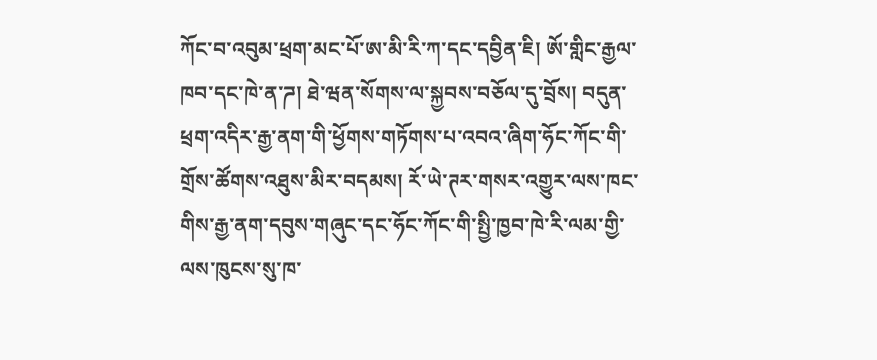ཀོང་བ་འབུམ་ཕྲག་མང་པོ་ཨ་མི་རི་ཀ་དང་དབྱིན་ཇི། ཨོ་གླིང་རྒྱལ་ཁབ་དང་ཁེ་ན་ཌ། ཐེ་ཝན་སོགས་ལ་སྐྱབས་བཅོལ་དུ་བྲོས། བདུན་ཕྲག་འདིར་རྒྱ་ནག་གི་ཕྱོགས་གཏོགས་པ་འབའ་ཞིག་ཧོང་ཀོང་གི་གྲོས་ཚོགས་འཐུས་མིར་བདམས། རོ་ཡེ་ཊར་གསར་འགྱུར་ལས་ཁང་གིས་རྒྱ་ནག་དབུས་གཞུང་དང་ཧོང་ཀོང་གི་སྤྱི་ཁྱབ་ཁེ་རི་ལམ་གྱི་ལས་ཁུངས་སུ་ཁ་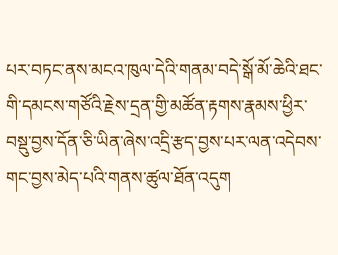པར་བཏང་ནས་མངའ་ཁུལ་དེའི་གནམ་བདེ་སྒོ་མོ་ཆེའི་ཐང་གི་དམངས་གཙོའི་རྗེས་དྲན་གྱི་མཚོན་རྟགས་རྣམས་ཕྱིར་བསྡུ་བྱས་དོན་ཅི་ཡིན་ཞེས་འདྲི་རྩད་བྱས་པར་ལན་འདེབས་གང་བྱས་མེད་པའི་གནས་ཚུལ་ཐོན་འདུག